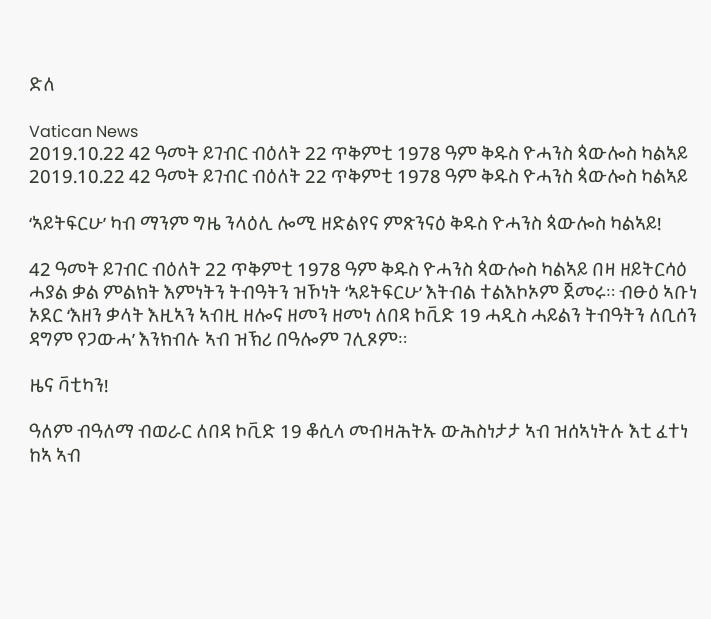ድለ

Vatican News
2019.10.22 42 ዓመት ይገብር ብዕለት 22 ጥቅምቲ 1978 ዓም ቅዱስ ዮሓንስ ጳውሎስ ካልኣይ  2019.10.22 42 ዓመት ይገብር ብዕለት 22 ጥቅምቲ 1978 ዓም ቅዱስ ዮሓንስ ጳውሎስ ካልኣይ

‘ኣይትፍርሁ’ ካብ ማንም ግዜ ንላዕሊ ሎሚ ዘድልየና ምጽንናዕ ቅዱስ ዮሓንስ ጳውሎስ ካልኣይ!

42 ዓመት ይገብር ብዕለት 22 ጥቅምቲ 1978 ዓም ቅዱስ ዮሓንስ ጳውሎስ ካልኣይ በዛ ዘይትርሳዕ ሓያል ቃል ምልክት እምነትን ትብዓትን ዝኾነት ‘ኣይትፍርሁ’ እትብል ተልእኮኦም ጀመሩ። ብፁዕ ኣቡነ ኦደር ‘እዘን ቃላት እዚኣን ኣብዚ ዘሎና ዘመን ዘመነ ለበዳ ኮቪድ 19 ሓዲስ ሓይልን ትብዓትን ለቢሰን ዳግም የጋውሓ’ እንክብሉ ኣብ ዝኽሪ በዓሎም ገሊጾም።

ዜና ቫቲካን!

ዓለም ብዓለማ ብወራር ለበዳ ኮቪድ 19 ቆሲላ መብዛሕትኡ ውሕስነታታ ኣብ ዝሰኣነትሉ እቲ ፈተነ ከኣ ኣብ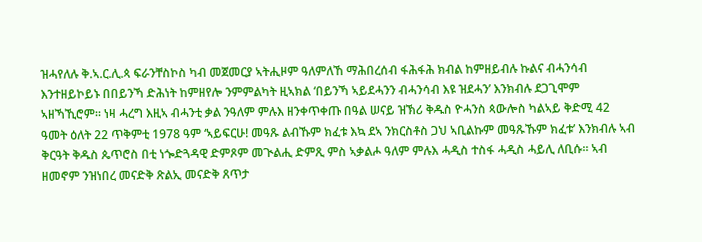ዝሓየለሉ ቅ.ኣ.ር.ሊ.ጳ ፍራንቸስኮስ ካብ መጀመርያ ኣትሒዞም ዓለምለኸ ማሕበረሰብ ፋሕፋሕ ክብል ከምዘይብሉ ኩልና ብሓንሳብ እንተዘይኮይኑ በበይንኻ ድሕነት ከምዘየሎ ንምምልካት ዚኣክል ‘በይንኻ ኣይደሓንን ብሓንሳብ እዩ ዝደሓን’ እንክብሉ ደጋጊሞም ኣዘኻኺሮም። ነዛ ሓረግ እዚኣ ብሓንቲ ቃል ንዓለም ምሉእ ዘንቀጥቀጡ በዓል ሠናይ ዝኽሪ ቅዱስ ዮሓንስ ጳውሎስ ካልኣይ ቅድሚ 42 ዓመት ዕለት 22 ጥቅምቲ 1978 ዓም ‘ኣይፍርሁ! መዓጹ ልብኹም ክፈቱ እኳ ደኣ ንክርስቶስ ጋህ ኣቢልኩም መዓጹኹም ክፈቱ’ እንክብሉ ኣብ ቅርዓት ቅዱስ ጴጥሮስ በቲ ነጐድጓዳዊ ድምጾም መጒልሒ ድምጺ ምስ ኣቃልሖ ዓለም ምሉእ ሓዲስ ተስፋ ሓዲስ ሓይሊ ለቢሱ። ኣብ ዘመኖም ንዝነበረ መናድቅ ጽልኢ መናድቅ ጸጥታ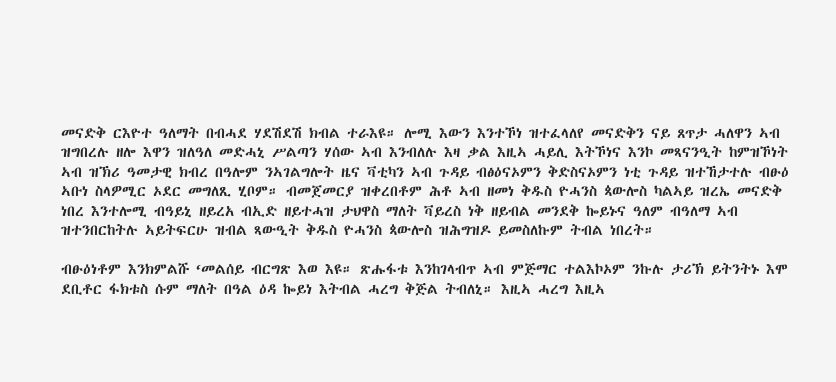መናድቅ ርእዮተ ዓለማት በብሓደ ሃደሽደሽ ክብል ተራእዩ። ሎሚ እውን እንተኾነ ዝተፈላለየ መናድቅን ናይ ጸጥታ ሓለዋን ኣብ ዝግበረሉ ዘሎ እዋን ዝለዓለ መድሓኒ ሥልጣን ሃሰው ኣብ እንብለሉ እዛ ቃል እዚኣ ሓይሊ እትኾነና እንኮ መጻናንዒት ከምዝኾነት ኣብ ዝኽሪ ዓመታዊ ክብረ በዓሎም ንኣገልግሎት ዜና ቫቲካን ኣብ ጉዳይ ብፅዕናኦምን ቅድስናኦምን ነቲ ጉዳይ ዝተኸታተሉ ብፁዕ ኣቡነ ስላዎሚር ኦደር መግለጺ ሂቦም። ብመጀመርያ ዝቀረበቶም ሕቶ ኣብ ዘመነ ቅዱስ ዮሓንስ ጳውሎስ ካልኣይ ዝረኤ መናድቅ ነበረ እንተሎሚ ብዓይኒ ዘይረአ ብኢድ ዘይተሓዝ ታህዋስ ማለት ቫይረስ ነቅ ዘይብል መንደቅ ኰይኑና ዓለም ብዓለማ ኣብ ዝተንበርከትሉ ኣይትፍርሁ ዝብል ጻውዒት ቅዱስ ዮሓንስ ጳውሎስ ዝሕግዝዶ ይመስለኩም ትብል ነበረት።

ብፁዕነቶም እንክምልሹ ‘መልሰይ ብርግጽ እወ እዩ። ጽሑፋቱ እንከገላብጥ ኣብ ምጅማር ተልእኮኦም ንኩሉ ታሪኽ ይትንትኑ እሞ ደቢቶር ፋክቱስ ሱም ማለት በዓል ዕዳ ኰይነ እትብል ሓረግ ቅጅል ትብለኒ። እዚኣ ሓረግ እዚኣ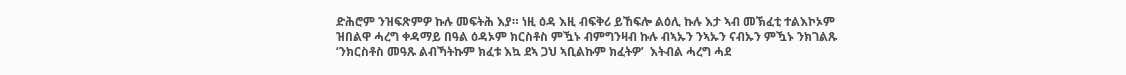ድሕሮም ንዝፍጽምዎ ኩሉ መፍትሕ እያ። ነዚ ዕዳ እዚ ብፍቅሪ ይኸፍሎ ልዕሊ ኩሉ እታ ኣብ መኽፈቲ ተልእኮኦም ዝበልዋ ሓረግ ቀዳማይ በዓል ዕዳኦም ክርስቶስ ምዃኑ ብምግንዛብ ኩሉ ብኣኡን ንኣኡን ናብኡን ምዃኑ ንክገልጹ ‘ንክርስቶስ መዓጹ ልብኻትኩም ክፈቱ እኳ ደኣ ጋህ ኣቢልኩም ክፈትዎ’  እትብል ሓረግ ሓደ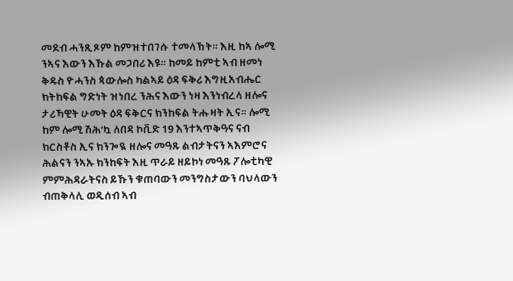መደብ ሓንጺጾም ከምዝተበገሱ ተመላኽት። እዚ ከኣ ሎሚ ንኣና እውን እኹል መጋበሪ እዩ። ከመይ ከምቲ ኣብ ዘመነ ቅዱስ ዮሓንስ ጳውሎስ ካልኣይ ዕዳ ፍቅሪ እግዚአብሔር ክትከፍል ግድነት ዝነበረ ንሕና እውን ነዛ እንነብረላ ዘሎና ታሪኻዊት ሁመት ዕዳ ፍቅርና ክንከፍል ትሑዛት ኢና። ሎሚ ከም ሎሚ ሽሕ’ኳ ለበዳ ኮቪድ 19 እንተኣጥቅዓና ናብ ክርስቶስ ኢና ክንጐዪ ዘሎና መዓጹ ልብታትናን ኣእምሮና ሕልናን ንኣኡ ክንከፍት እዚ ጥራይ ዘይኮነ መዓጹ ፖሎቲካዊ ምምሕዳራትናስ ይኹን ቁጠባውን መንግስታውን ባህላውን ብጠቅላሊ ወዲሰብ ኣብ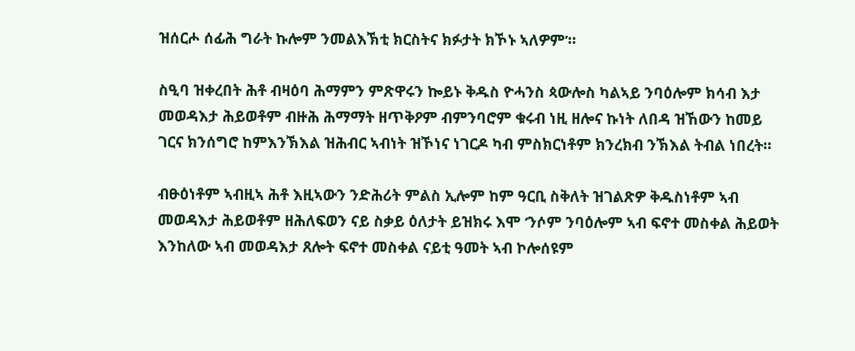ዝሰርሖ ሰፊሕ ግራት ኩሎም ንመልእኽቲ ክርስትና ክፉታት ክኾኑ ኣለዎም’።

ስዒባ ዝቀረበት ሕቶ ብዛዕባ ሕማምን ምጽዋሩን ኰይኑ ቅዱስ ዮሓንስ ጳውሎስ ካልኣይ ንባዕሎም ክሳብ እታ መወዳእታ ሕይወቶም ብዙሕ ሕማማት ዘጥቅዖም ብምንባሮም ቁሩብ ነዚ ዘሎና ኩነት ለበዳ ዝኸውን ከመይ ገርና ክንሰግሮ ከምእንኽእል ዝሕብር ኣብነት ዝኾነና ነገርዶ ካብ ምስክርነቶም ክንረክብ ንኽእል ትብል ነበረት።

ብፁዕነቶም ኣብዚኣ ሕቶ እዚኣውን ንድሕሪት ምልስ ኢሎም ከም ዓርቢ ስቅለት ዝገልጽዎ ቅዱስነቶም ኣብ መወዳእታ ሕይወቶም ዘሕለፍወን ናይ ስቃይ ዕለታት ይዝክሩ እሞ ‘ንሶም ንባዕሎም ኣብ ፍኖተ መስቀል ሕይወት እንከለው ኣብ መወዳእታ ጸሎት ፍኖተ መስቀል ናይቲ ዓመት ኣብ ኮሎሰዩም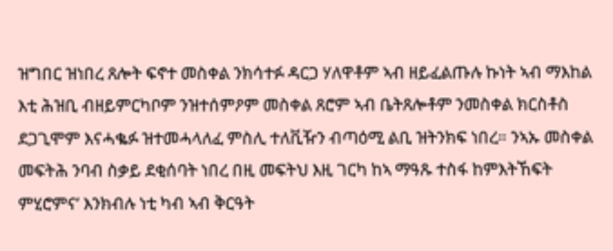ዝግበር ዝነበረ ጸሎት ፍኖተ መስቀል ንክሳተፉ ዳርጋ ሃለዋቶም ኣብ ዘይፈልጡሉ ኩነት ኣብ ማእከል እቲ ሕዝቢ ብዘይምርካቦም ንዝተሰምዖም መስቀል ጸሮም ኣብ ቤትጸሎቶም ንመስቀል ክርስቶስ ደጋጊሞም እናሓቈፉ ዝተመሓላለፈ ምስሊ ተለቪዥን ብጣዕሚ ልቢ ዝትንክፍ ነበረ። ንኣኡ መስቀል መፍትሕ ንባብ ስቃይ ደቂሰባት ነበረ በዚ መፍትህ እዚ ገርካ ከኣ ማዓጹ ተስፋ ከምእትኸፍት ምሂሮምና’ እንክብሉ ነቲ ካብ ኣብ ቅርዓት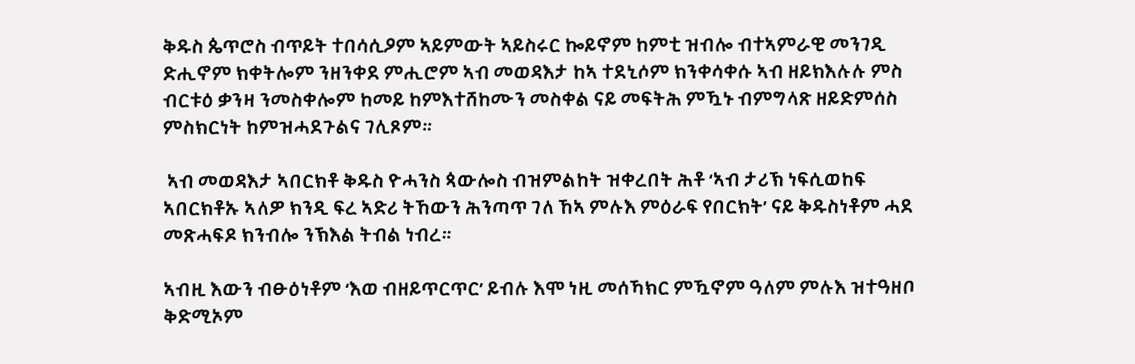ቅዱስ ጴጥሮስ ብጥይት ተበሳሲዖም ኣይምውት ኣይስሩር ኰይኖም ከምቲ ዝብሎ ብተኣምራዊ መንገዲ ድሒኖም ክቀትሎም ንዘንቀደ ምሒሮም ኣብ መወዳእታ ከኣ ተደኒሶም ክንቀሳቀሱ ኣብ ዘይክእሉሉ ምስ ብርቱዕ ቃንዛ ንመስቀሎም ከመይ ከምእተሸከሙን መስቀል ናይ መፍትሕ ምዃኑ ብምግላጽ ዘይድምሰስ ምስክርነት ከምዝሓደጉልና ገሊጾም።

 ኣብ መወዳእታ ኣበርክቶ ቅዱስ ዮሓንስ ጳውሎስ ብዝምልከት ዝቀረበት ሕቶ ‘ኣብ ታሪኽ ነፍሲወከፍ ኣበርክቶኡ ኣለዎ ክንዲ ፍረ ኣድሪ ትኸውን ሕንጣጥ ገለ ኸኣ ምሉእ ምዕራፍ የበርክት’ ናይ ቅዱስነቶም ሓደ መጽሓፍዶ ክንብሎ ንኽእል ትብል ነብረ።

ኣብዚ እውን ብፁዕነቶም ‘እወ ብዘይጥርጥር’ ይብሉ እሞ ነዚ መሰኻክር ምዃኖም ዓለም ምሉእ ዝተዓዘቦ ቅድሚኦም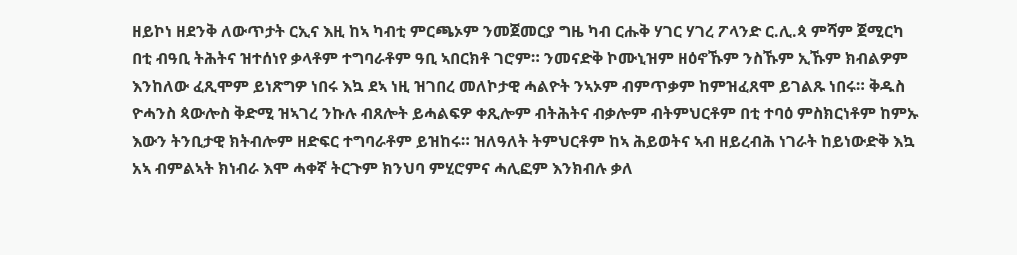ዘይኮነ ዘደንቅ ለውጥታት ርኢና እዚ ከኣ ካብቲ ምርጫኦም ንመጀመርያ ግዜ ካብ ርሑቅ ሃገር ሃገረ ፖላንድ ር.ሊ.ጳ ምሻም ጀሚርካ በቲ ብዓቢ ትሕትና ዝተሰነየ ቃላቶም ተግባራቶም ዓቢ ኣበርክቶ ገሮም። ንመናድቅ ኮሙኒዝም ዘዕኖኹም ንስኹም ኢኹም ክብልዎም እንከለው ፈጺሞም ይነጽግዎ ነበሩ እኳ ደኣ ነዚ ዝገበረ መለኮታዊ ሓልዮት ንኣኦም ብምጥቃም ከምዝፈጸሞ ይገልጹ ነበሩ። ቅዱስ ዮሓንስ ጳውሎስ ቅድሚ ዝኣገረ ንኩሉ ብጸሎት ይሓልፍዎ ቀጺሎም ብትሕትና ብቃሎም ብትምህርቶም በቲ ተባዕ ምስክርነቶም ከምኡ እውን ትንቢታዊ ክትብሎም ዘድፍር ተግባራቶም ይዝከሩ። ዝለዓለት ትምህርቶም ከኣ ሕይወትና ኣብ ዘይረብሕ ነገራት ከይነውድቅ እኳ አኣ ብምልኣት ክነብራ እሞ ሓቀኛ ትርጉም ክንህባ ምሂሮምና ሓሊፎም እንክብሉ ቃለ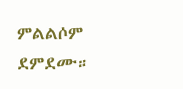ምልልሶም ደምደሙ።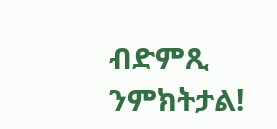ብድምጺ ንምክትታል!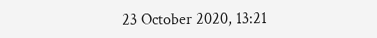23 October 2020, 13:21